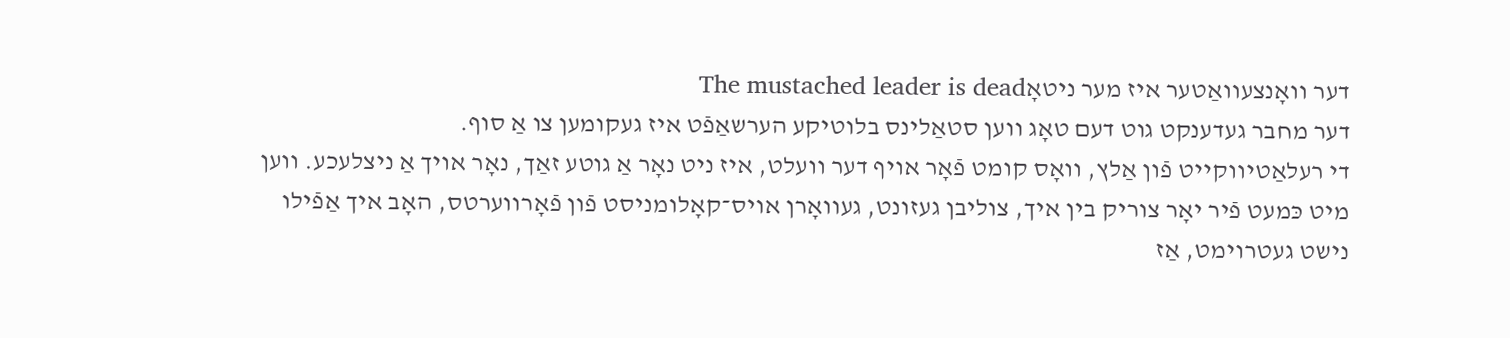דער װאָנצעװאַטער איז מער ניטאָThe mustached leader is dead
דער מחבר געדענקט גוט דעם טאָג ווען סטאַלינס בלוטיקע הערשאַפֿט איז געקומען צו אַ סוף.
די רעלאַטיװקײט פֿון אַלץ, װאָס קומט פֿאָר אױף דער װעלט, איז ניט נאָר אַ גוטע זאַך, נאָר אױך אַ ניצלעכע. װען מיט כּמעט פֿיר יאָר צוריק בין איך, צוליבן געזונט, געװאָרן אױס־קאָלומניסט פֿון פֿאָרװערטס, האָב איך אַפֿילו נישט געטרױמט, אַז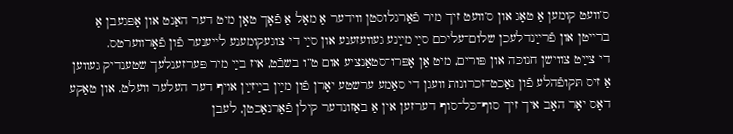ס’װעט קומען אַ טאָג און ס’װעט זיך מיר פֿאַרגלוסטן װידער אַ מאָל אַ פֿאָך טאָן מיט דער האַנט און אָפּגעבן אַ ברײטן און פֿרײַנדלעכן שלום־עליכם סײַ מײַנע געװעזענע און סײַ די צוגעקומענע לײענער פֿון פֿאָרװערטס.
די צײַט צװישן חנוכּה און פּורים, מיט אַן אָפּרו־סטאַנציע אום ט”ו בשבֿט, איז בײַ מיר פּערזענלעך שטענדיק געװען אַ זיס תּקופֿהלע פֿון נאַכט־זכרונות װעגן די סאַמע ערשטע יאָרן פֿון מײַן בײַזײַן אױף דער העלער װעלט. און טאַקע דאָס יאָר האָב איך זיך סוף־כּל־סוף דערזען אין אַ באַזונדער קילן פֿאַרנאַכטן, לעבן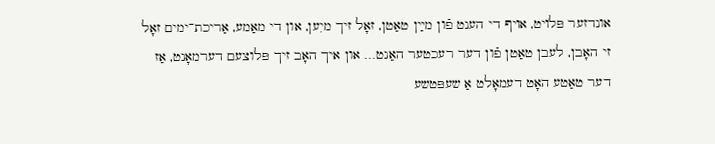אונדזער פּלױט, אױף די הענט פֿון מײַן טאַטן, זאָל זיך מיִען, און די מאַמע, אַריכת־ימים זאָל זי האָבן, לעבן טאַטן פֿון דער רעכטער האַנט… און איך האָב זיך פּלוצעם דערמאָנט, אַז דער טאַטע האָט דעמאָלט אַ שעפּטשע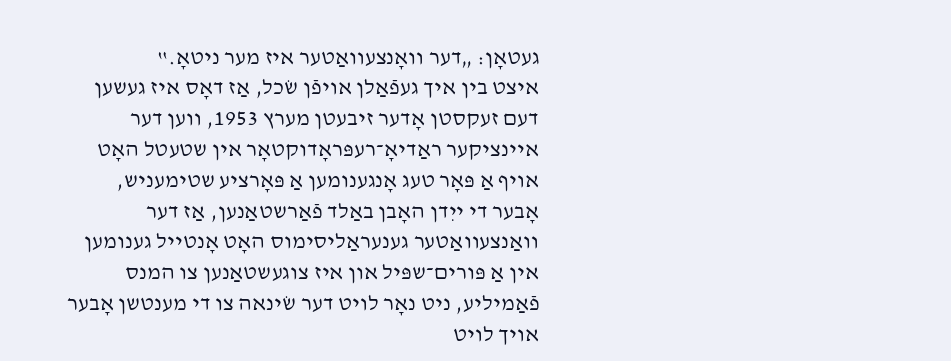געטאָן: „דער װאָנצעװאַטער איז מער ניטאָ.‟
איצט בין איך געפֿאַלן אױפֿן שׂכל, אַז דאָס איז געשען דעם זעקסטן אָדער זיבעטן מערץ 1953, װען דער אײנציקער ראַדיאָ־רעפּראָדוקטאָר אין שטעטל האָט אױף אַ פּאָר טעג אָנגענומען אַ פּאָרציע שטימעניש, אָבער די ייִדן האָבן באַלד פֿאַרשטאַנען, אַז דער װאַנצעװאַטער גענעראַליסימוס האָט אָנטײל גענומען אין אַ פּורים־שפּיל און איז צוגעשטאַנען צו המנס פֿאַמיליע, ניט נאָר לױט דער שׂינאה צו די מענטשן אָבער אױך לױט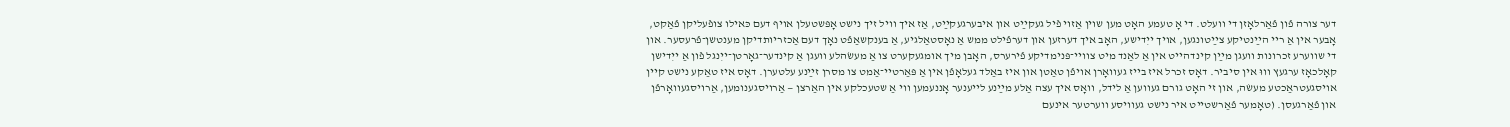דער צורה פֿון פֿאַרלאָזן די װעלט. די אָ טעמע האָט מען שױן אַזױ פֿיל געקײַט און איבערגעקײַט, אַז איך װיל זיך נישט אָפּשטעלן אױף דעם כּאילו צופֿעליקן פֿאַקט, אָבער אין אַ רײ הײַנטיקע צײַטונגען, אױך ייִדישע, האָב איך דערזען און דערפֿילט ממש אַ נאָסטאַלגיע, אַ בענקשאַפֿט נאָך דעם אַכזריותדיקן מענטשן־פֿרעסער. און די שװערע זכרונות װעגן מײַן קינדהײט אין אַ לאַנד מיט צװײ־פּנימדיקע פֿירערס, האָבן מיך אומגעקערט צו אַ מעשׂהלע װעגן אַ קינדער־גאָרטן־ייִנגל פֿון אַ ייִדישן קאָלכאָז ערגעץ װוּ אין סיביר. דאָס זכרל איז בײז געװאָרן אױפֿן טאַטן און איז באַלד געלאָפֿן אין אַ פּאַרטײ־אַמט צו מסרן זײַנע עלטערן. דאָס איז טאַקע נישט קײן אױסגעטראַכטע מעשׂה, און זי האָט גורם געװען אַ לידל, װאָס איך עצה אַלע מײַנע לײענער אָננעמען װי אַ שטעכלקע אין האַרצן — אַרױסגענומען, אַרױסגעװאָרפֿן און פֿאַרגעסן. (טאָמער פֿאַרשטייט איר נישט געוויסע ווערטער אינעם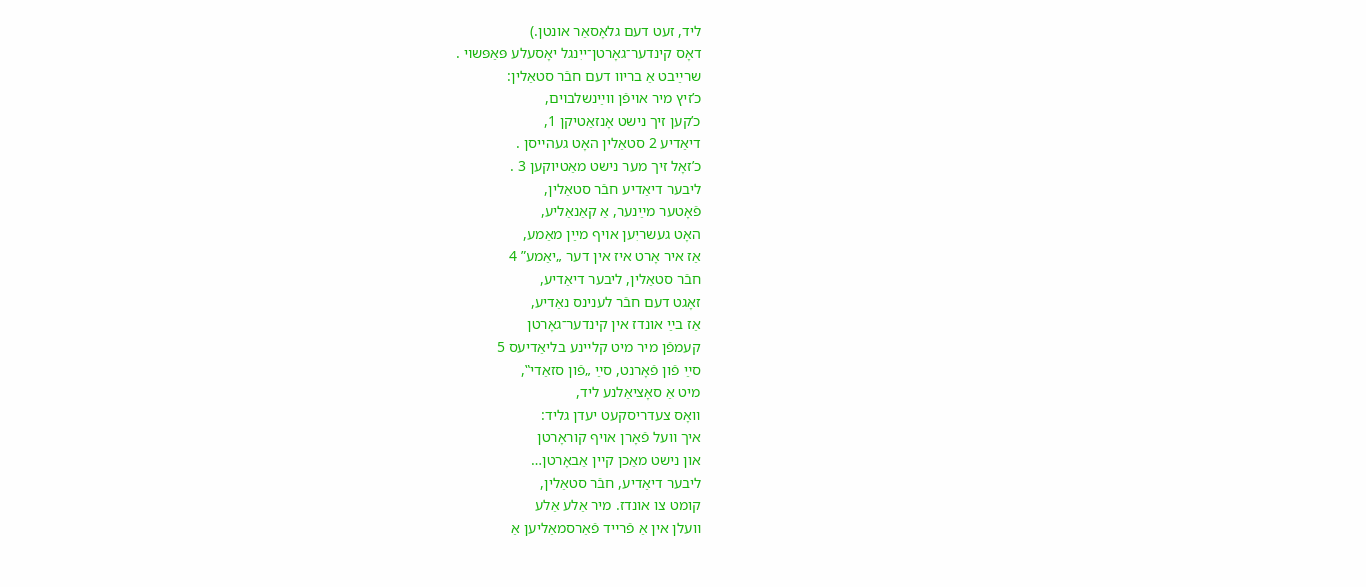ליד, זעט דעם גלאָסאַר אונטן.)
דאָס קינדער־גאָרטן־ייִנגל יאָסעלע פּאַפּשױ .
שרײַבט אַ בריװ דעם חבֿר סטאַלין:
כ’זיץ מיר אױפֿן װײַנשלבױם,
כ’קען זיך נישט אָנזאַטיקן 1,
דיאַדיע 2 סטאַלין האָט געהײסן .
כ’זאָל זיך מער נישט מאַטיוקען 3 .
ליבער דיאַדיע חבֿר סטאַלין,
פֿאָטער מײַנער, אַ קאַנאַליע,
האָט געשריִען אױף מײַן מאַמע,
אַז איר אָרט איז אין דער „יאַמע” 4
חבֿר סטאַלין, ליבער דיאַדיע,
זאָגט דעם חבֿר לענינס נאַדיע,
אַז בײַ אונדז אין קינדער־גאָרטן
קעמפֿן מיר מיט קלײנע בליאַדיעס 5
סײַ פֿון פֿאָרנט, סײַ „פֿון סזאַדי‟,
מיט אַ סאָציאַלנע ליד,
װאָס צעדריסקעט יעדן גליד:
איך װעל פֿאָרן אױף קוראָרטן
און נישט מאַכן קײן אַבאָרטן…
ליבער דיאַדיע, חבֿר סטאַלין,
קומט צו אונדז. מיר אַלע אַלע
װעלן אין אַ פֿרײד פֿאַרסמאַליען אַ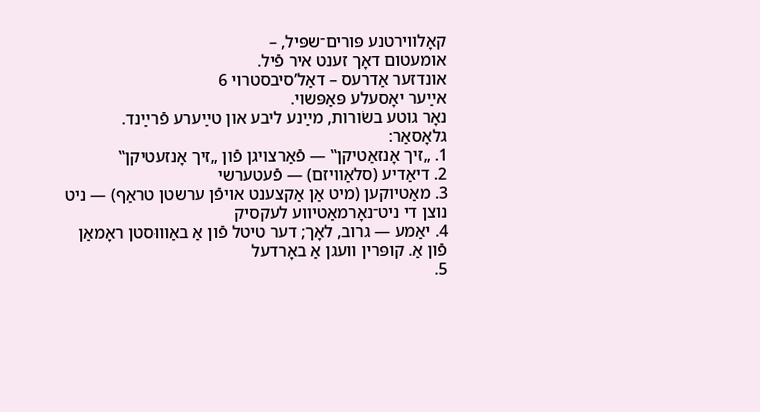קאָלװירטנע פּורים־שפּיל, –
אומעטום דאָך זענט איר פֿיל.
אונדזער אַדרעס – דאַל’סיבסטרױ 6
אײַער יאָסעלע פּאַפּשױ.
נאָר גוטע בשׂורות, מײַנע ליבע און טײַערע פֿרײַנד.
גלאָסאַר:
1. „זיך אָנזאַטיקן‟ — פֿאַרצױגן פֿון „זיך אָנזעטיקן‟
2. דיאַדיע (סלאַװיזם) — פֿעטערשי
3. מאַטיוקען (מיט אַן אַקצענט אױפֿן ערשטן טראַף) — ניט נוצן די ניט־נאָרמאַטיװע לעקסיק
4. יאַמע — גרוב, לאָך; דער טיטל פֿון אַ באַװוּסטן ראָמאַן פֿון אַ. קופּרין װעגן אַ באָרדעל
5.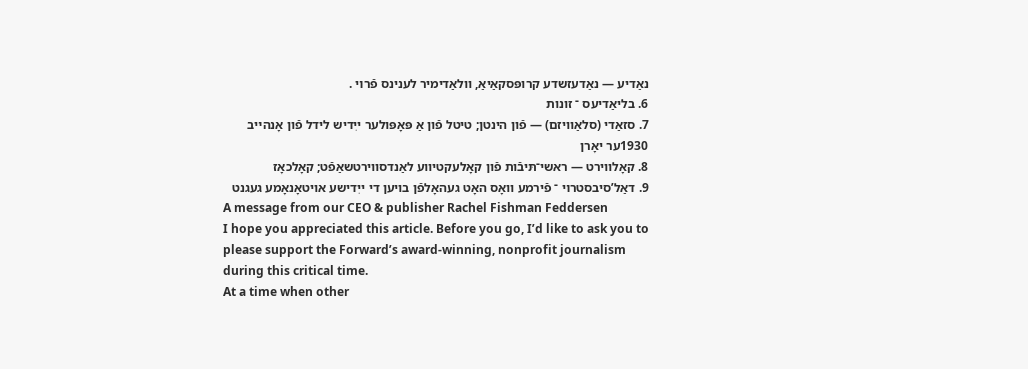נאַדיע — נאַדעזשדע קרופּסקאַיאַ, װלאַדימיר לענינס פֿרױ .
6. בליאַדיעס ־ זונות
7. סזאַדי (סלאַװיזם) — פֿון הינטן; טיטל פֿון אַ פּאָפּולער ייִדיש לידל פֿון אָנהײב 1930ער יאָרן
8. קאָלװירט — ראשי־תּיבֿות פֿון קאָלעקטיװע לאַנדסװירטשאַפֿט; קאָלכאָז
9. דאַל’סיבסטרױ ־ פֿירמע וואָס האָט געהאָלפֿן בויען די ייִדישע אויטאָנאָמע געגנט
A message from our CEO & publisher Rachel Fishman Feddersen
I hope you appreciated this article. Before you go, I’d like to ask you to please support the Forward’s award-winning, nonprofit journalism during this critical time.
At a time when other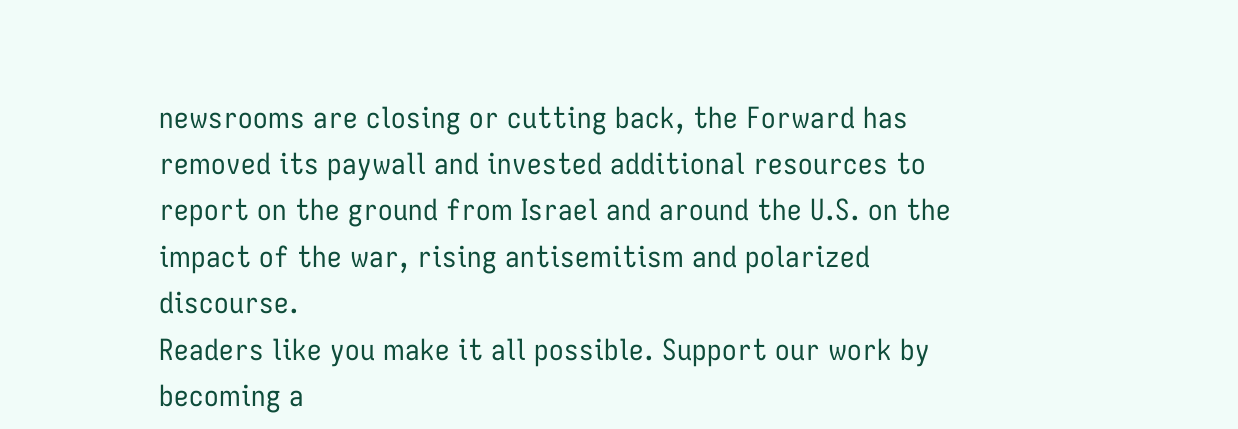newsrooms are closing or cutting back, the Forward has removed its paywall and invested additional resources to report on the ground from Israel and around the U.S. on the impact of the war, rising antisemitism and polarized discourse.
Readers like you make it all possible. Support our work by becoming a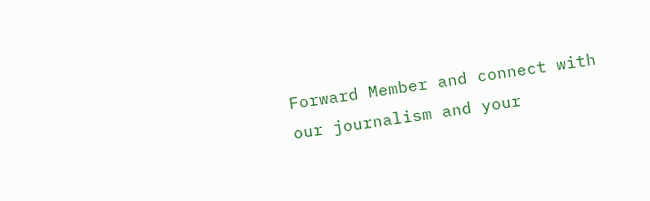Forward Member and connect with our journalism and your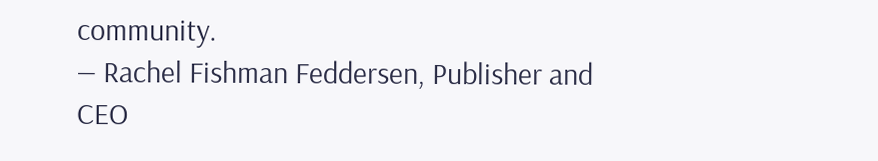community.
— Rachel Fishman Feddersen, Publisher and CEO